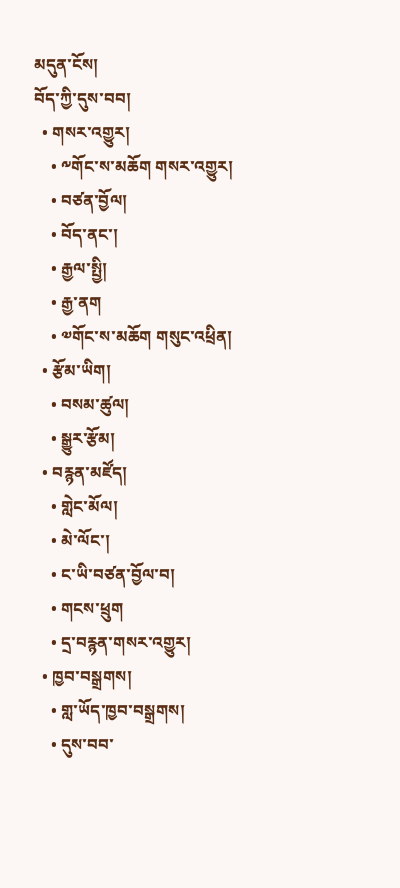མདུན་ངོས།
བོད་ཀྱི་དུས་བབ།
  • གསར་འགྱུར།
    • ༸གོང་ས་མཆོག གསར་འགྱུར།
    • བཙན་བྱོལ།
    • བོད་ནང་།
    • རྒྱལ་སྤྱི།
    • རྒྱ་ནག
    • ༧གོང་ས་མཆོག གསུང་འཕྲིན།
  • རྩོམ་ཡིག།
    • བསམ་ཚུལ།
    • སྒྱུར་རྩོམ།
  • བརྙན་མཛོད།
    • གླེང་མོལ།
    • མེ་ལོང་།
    • ང་ཡི་བཙན་བྱོལ་བ།
    • གངས་ཕྲུག
    • དྲ་བརྙན་གསར་འགྱུར།
  • ཁྱབ་བསྒྲགས།
    • གླ་ཡོད་ཁྱབ་བསྒྲགས།
    • དུས་བབ་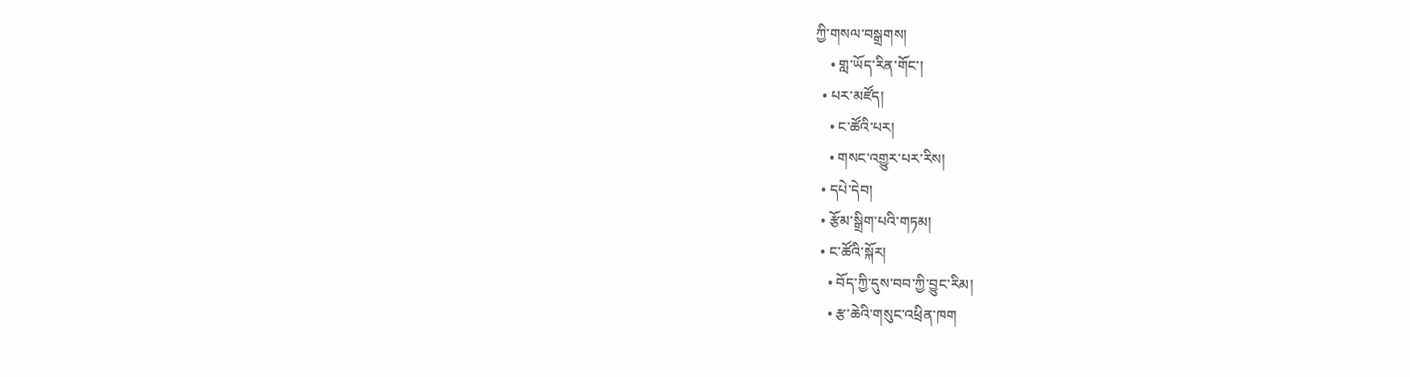ཀྱི་གསལ་བསྒྲགས།
    • གླ་ཡོད་རིན་གོང་།
  • པར་མཛོད།
    • ང་ཚོའི་པར།
    • གསང་འགྱུར་པར་རིས།
  • དཔེ་དེབ།
  • རྩོམ་སྒྲིག་པའི་གཏམ།
  • ང་ཚོའི་སྐོར།
    • བོད་ཀྱི་དུས་བབ་ཀྱི་བྱུང་རིམ།
    • རྩ་ཆེའི་གསུང་འཕྲིན་ཁག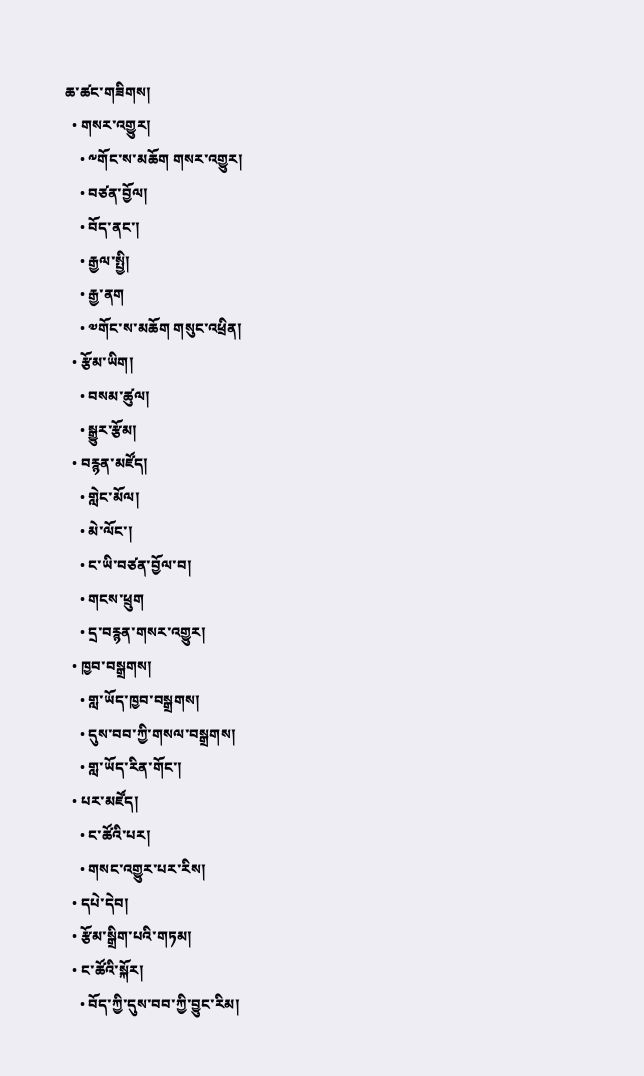ཆ་ཚང་གཟིགས།
  • གསར་འགྱུར།
    • ༸གོང་ས་མཆོག གསར་འགྱུར།
    • བཙན་བྱོལ།
    • བོད་ནང་།
    • རྒྱལ་སྤྱི།
    • རྒྱ་ནག
    • ༧གོང་ས་མཆོག གསུང་འཕྲིན།
  • རྩོམ་ཡིག།
    • བསམ་ཚུལ།
    • སྒྱུར་རྩོམ།
  • བརྙན་མཛོད།
    • གླེང་མོལ།
    • མེ་ལོང་།
    • ང་ཡི་བཙན་བྱོལ་བ།
    • གངས་ཕྲུག
    • དྲ་བརྙན་གསར་འགྱུར།
  • ཁྱབ་བསྒྲགས།
    • གླ་ཡོད་ཁྱབ་བསྒྲགས།
    • དུས་བབ་ཀྱི་གསལ་བསྒྲགས།
    • གླ་ཡོད་རིན་གོང་།
  • པར་མཛོད།
    • ང་ཚོའི་པར།
    • གསང་འགྱུར་པར་རིས།
  • དཔེ་དེབ།
  • རྩོམ་སྒྲིག་པའི་གཏམ།
  • ང་ཚོའི་སྐོར།
    • བོད་ཀྱི་དུས་བབ་ཀྱི་བྱུང་རིམ།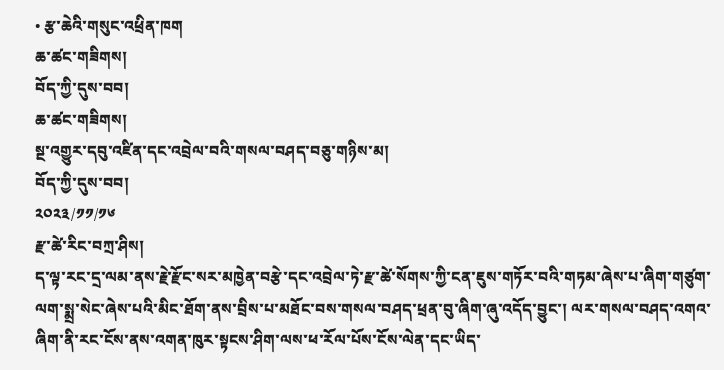• རྩ་ཆེའི་གསུང་འཕྲིན་ཁག
ཆ་ཚང་གཟིགས།
བོད་ཀྱི་དུས་བབ།
ཆ་ཚང་གཟིགས།
སྔ་འགྱུར་དབུ་འཛིན་དང་འབྲེལ་བའི་གསལ་བཤད་བཅུ་གཉིས་མ།
བོད་ཀྱི་དུས་བབ།
༢༠༢༣/༡༡/༡༦
རྫ་ཚེ་རིང་བཀྲ་ཤིས།
ད་ལྟ་རང་དྲ་ལམ་ནས་རྗེ་རྫོང་སར་མཁྱེན་བརྩེ་དང་འབྲེལ་ཏེ་རྫ་ཚེ་སོགས་ཀྱི་ངན་ཇུས་གཏོར་བའི་གཏམ་ཞེས་པ་ཞིག་གཙུག་ལག་སྨྲ་སེང་ཞེས་པའི་མིང་ཐོག་ནས་བྲིས་པ་མཐོང་བས་གསལ་བཤད་ཕྲན་བུ་ཞིག་ཞུ་འདོད་བྱུང་། ལར་གསལ་བཤད་འགའ་ཞིག་ནི་རང་ངོས་ནས་འགན་ཁུར་སྟངས་ཤིག་ལས་ཕ་རོལ་པོས་ངོས་ལེན་དང་ཡིད་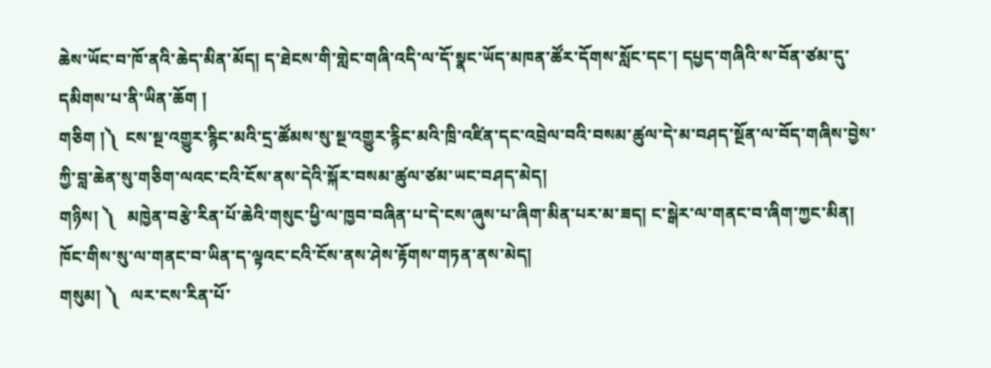ཆེས་ཡོང་བ་ཁོ་ནའི་ཆེད་མིན་མོད། ད་ཐེངས་གི་གླེང་གཞི་འདི་ལ་དོ་སྣང་ཡོད་མཁན་ཚོར་དོགས་སློང་དང་། དཔྱད་གཞིའི་ས་བོན་ཙམ་དུ་དམིགས་པ་ནི་ཡིན་ཆོག །
གཅིག །༽  ངས་སྔ་འགྱུར་རྙིང་མའི་དྲ་ཚོམས་སུ་སྔ་འགྱུར་རྙིང་མའི་ཁྲི་འཛིན་དང་འབྲེལ་བའི་བསམ་ཚུལ་དེ་མ་བཤད་སྔོན་ལ་བོད་གཞིས་བྱེས་ཀྱི་བླ་ཆེན་སུ་གཅིག་ལའང་ངའི་ངོས་ནས་དེའི་སྐོར་བསམ་ཚུལ་ཙམ་ཡང་བཤད་མེད།
གཉིས། ༽   མཁྱེན་བརྩེ་རིན་པོ་ཆེའི་གསུང་ཕྱི་ལ་ཁྱབ་བཞིན་པ་དེ་ངས་ཞུས་པ་ཞིག་མིན་པར་མ་ཟད། ང་སྒེར་ལ་གནང་བ་ཞིག་ཀྱང་མིན། ཁོང་གིས་སུ་ལ་གནང་བ་ཡིན་ད་ལྟའང་ངའི་ངོས་ནས་ཤེས་རྟོགས་གཏན་ནས་མེད།
གསུམ། ༽   ལར་ངས་རིན་པོ་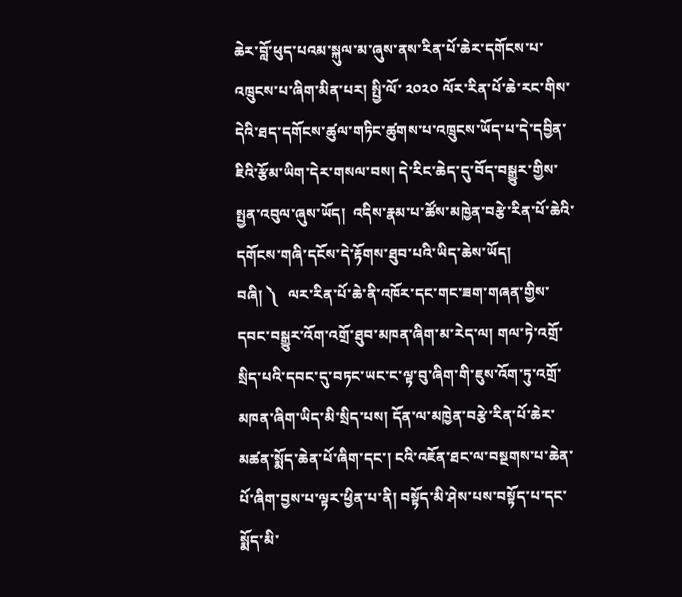ཆེར་བློ་ཕུད་པའམ་སྐུལ་མ་ཞུས་ནས་རིན་པོ་ཆེར་དགོངས་པ་འཁྲུངས་པ་ཞིག་མིན་པར། སྤྱི་ལོ་ ༢༠༢༠ ལོར་རིན་པོ་ཆེ་རང་གིས་དེའི་ཐད་དགོངས་ཚུལ་གཏིང་ཚུགས་པ་འཁྲུངས་ཡོད་པ་དེ་དབྱིན་ཇིའི་རྩོམ་ཡིག་དེར་གསལ་བས། དེ་རིང་ཆེད་དུ་བོད་བསྒྱུར་གྱིས་སྤྱན་འབུལ་ཞུས་ཡོད།  འདིས་རྣམ་པ་ཚོས་མཁྱེན་བརྩེ་རིན་པོ་ཆེའི་དགོངས་གཞི་དངོས་དེ་རྟོགས་ཐུབ་པའི་ཡིད་ཆེས་ཡོད།
བཞི། ༽   ལར་རིན་པོ་ཆེ་ནི་འཁོར་དང་གང་ཟག་གཞན་གྱིས་དབང་བསྒྱུར་འོག་འགྲོ་ཐུབ་མཁན་ཞིག་མ་རེད་ལ། གལ་ཏེ་འགྲོ་སྲིད་པའི་དབང་དུ་བཏང་ཡང་ང་ལྟ་བུ་ཞིག་གི་ཇུས་འོག་ཏུ་འགྲོ་མཁན་ཞིག་ཡིད་མི་སྲིད་པས། དོན་ལ་མཁྱེན་བརྩེ་རིན་པོ་ཆེར་མཚན་སྨོད་ཆེན་པོ་ཞིག་དང་། ངའི་འཇོན་ཐང་ལ་བསྔགས་པ་ཆེན་པོ་ཞིག་བྱས་པ་ལྟར་ཕྱིན་པ་ནི། བསྟོད་མི་ཤེས་པས་བསྟོད་པ་དང་སྨོད་མི་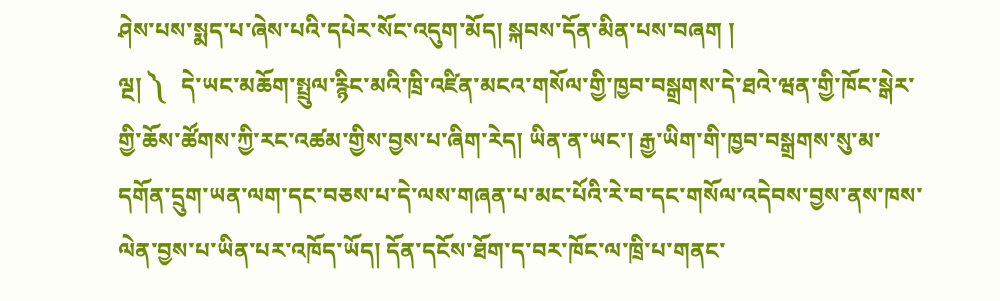ཤེས་པས་སྨད་པ་ཞེས་པའི་དཔེར་སོང་འདུག་མོད། སྐབས་དོན་མིན་པས་བཞག །
ལྔ། ༽   དེ་ཡང་མཆོག་སྤྲུལ་རྙིང་མའི་ཁྲི་འཛིན་མངའ་གསོལ་གྱི་ཁྱབ་བསྒྲགས་དེ་ཐའེ་ཝན་གྱི་ཁོང་སྒེར་གྱི་ཆོས་ཚོགས་ཀྱི་རང་འཚམ་གྱིས་བྱས་པ་ཞིག་རེད། ཡིན་ན་ཡང་། རྒྱ་ཡིག་གི་ཁྱབ་བསྒྲགས་སུ་མ་དགོན་དྲུག་ཡན་ལག་དང་བཅས་པ་དེ་ལས་གཞན་པ་མང་པོའི་རེ་བ་དང་གསོལ་འདེབས་བྱས་ནས་ཁས་ལེན་བྱས་པ་ཡིན་པར་འཁོད་ཡོད། དོན་དངོས་ཐོག་ད་བར་ཁོང་ལ་ཁྲི་པ་གནང་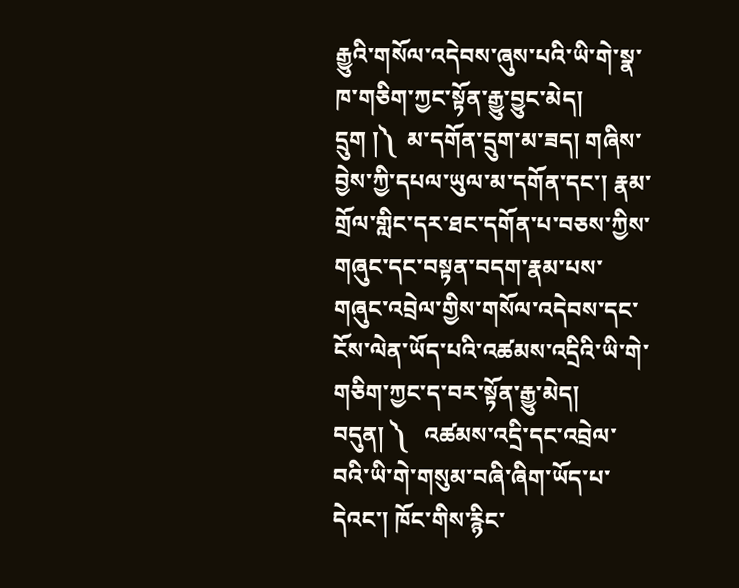རྒྱུའི་གསོལ་འདེབས་ཞུས་པའི་ཡི་གེ་སྣ་ཁ་གཅིག་ཀྱང་སྟོན་རྒྱུ་བྱུང་མེད།
དྲུག །༽  མ་དགོན་དྲུག་མ་ཟད། གཞིས་བྱེས་ཀྱི་དཔལ་ཡུལ་མ་དགོན་དང་། རྣམ་གྲོལ་གླིང་དར་ཐང་དགོན་པ་བཅས་ཀྱིས་གཞུང་དང་བསྟན་བདག་རྣམ་པས་གཞུང་འབྲེལ་གྱིས་གསོལ་འདེབས་དང་ངོས་ལེན་ཡོད་པའི་འཚམས་འདྲིའི་ཡི་གེ་གཅིག་ཀྱང་ད་བར་སྟོན་རྒྱུ་མེད།
བདུན། ༽   འཚམས་འདྲི་དང་འབྲེལ་བའི་ཡི་གེ་གསུམ་བཞི་ཞིག་ཡོད་པ་དེའང་། ཁོང་གིས་རྙིང་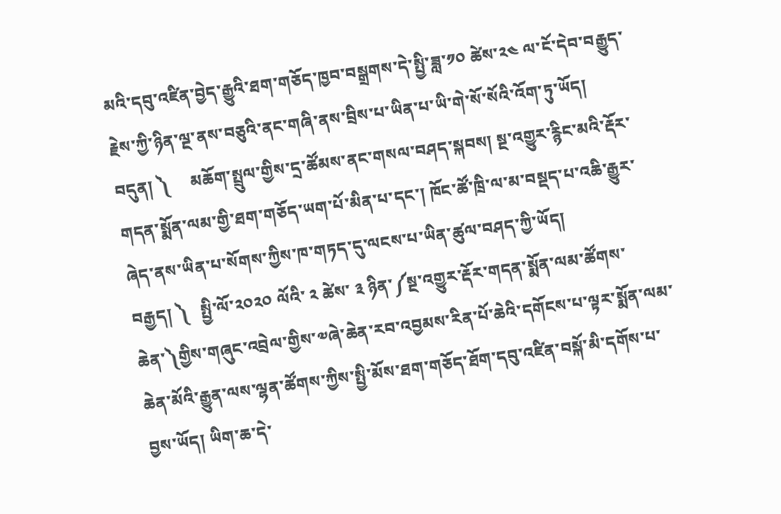མའི་དབུ་འཛིན་བྱེད་རྒྱུའི་ཐག་གཅོད་ཁྱབ་བསྒྲགས་དེ་སྤྱི་ཟླ་༡༠ ཚེས་༢༤ ལ་ངོ་དེབ་བརྒྱུད་རྗེས་ཀྱི་ཉིན་ལྔ་ནས་བཅུའི་ནང་གཞི་ནས་བྲིས་པ་ཡིན་པ་ཡི་གེ་སོ་སོའི་འོག་ཏུ་ཡོད།
བདུན། ༽     མཆོག་སྤྲུལ་གྱིས་དྲ་ཚོམས་ནང་གསལ་བཤད་སྐབས། སྔ་འགྱུར་རྙིང་མའི་རྡོར་གདན་སྨོན་ལམ་གྱི་ཐག་གཅོད་ཡག་པོ་མིན་པ་དང་། ཁོང་ཚོ་ཁྲི་ལ་མ་བསྡད་པ་འཆི་རྒྱུར་ཞེད་ནས་ཡིན་པ་སོགས་ཀྱིས་ཁ་གཏད་དུ་ལངས་པ་ཡིན་ཚུལ་བཤད་ཀྱི་ཡོད།
བརྒྱད། ༽   སྤྱི་ལོ་༢༠༢༠ ལོའི་ ༢ ཚེས་ ༣ ཉིན་༼སྔ་འགྱུར་རྡོར་གདན་སྨོན་ལམ་ཚོགས་ཆེན་༽གྱིས་གཞུང་འབྲེལ་གྱིས་༧ཞེ་ཆེན་རབ་འབྱམས་རིན་པོ་ཆེའི་དགོངས་པ་ལྟར་སྨོན་ལམ་ཆེན་མོའི་རྒྱུན་ལས་ལྷན་ཚོགས་ཀྱིས་སྤྱི་མོས་ཐག་གཅོད་ཐོག་དབུ་འཛིན་བསྐོ་མི་དགོས་པ་བྱས་ཡོད། ཡིག་ཆ་དེ་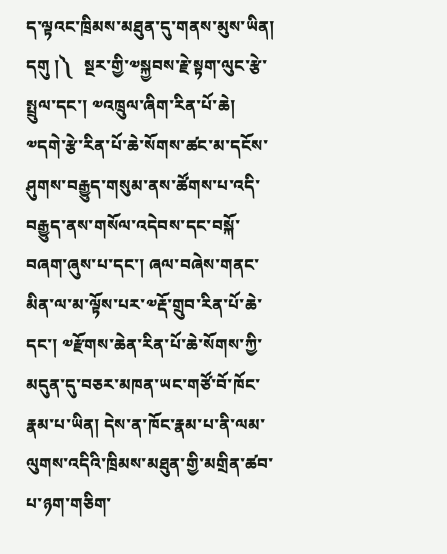ད་ལྟའང་ཁྲིམས་མཐུན་དུ་གནས་མུས་ཡིན།
དགུ །༽   སྔར་གྱི་༧སྐྱབས་རྗེ་སྟག་ལུང་རྩེ་སྤྲུལ་དང་། ༧འཁྲུལ་ཞིག་རིན་པོ་ཆེ། ༧དགེ་རྩེ་རིན་པོ་ཆེ་སོགས་ཚང་མ་དངོས་ཤུགས་བརྒྱུད་གསུམ་ནས་ཚོགས་པ་འདི་བརྒྱུད་ནས་གསོལ་འདེབས་དང་བསྐོ་བཞག་ཞུས་པ་དང་། ཞལ་བཞེས་གནང་མིན་ལ་མ་ལྟོས་པར་༧རྡོ་གྲུབ་རིན་པོ་ཆེ་དང་། ༧རྫོགས་ཆེན་རིན་པོ་ཆེ་སོགས་ཀྱི་མདུན་དུ་བཅར་མཁན་ཡང་གཙོ་བོ་ཁོང་རྣམ་པ་ཡིན། དེས་ན་ཁོང་རྣམ་པ་ནི་ལམ་ལུགས་འདིའི་ཁྲིམས་མཐུན་གྱི་མགྲིན་ཚབ་པ་ཉག་གཅིག་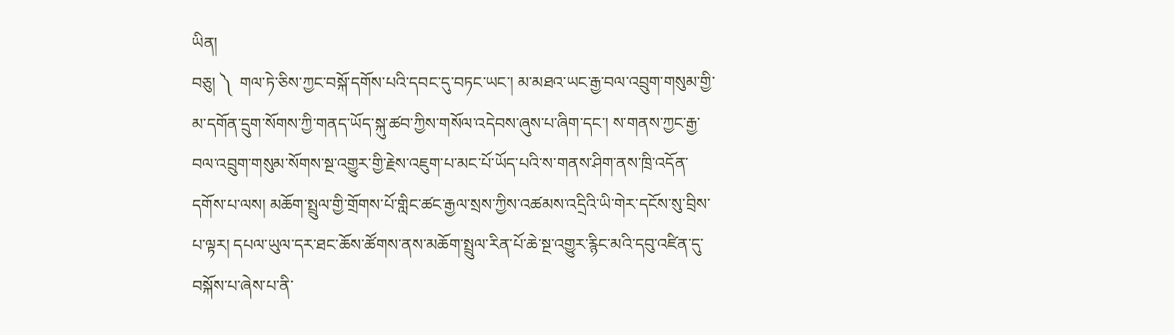ཡིན།
བཅུ། ༽  གལ་ཏེ་ཅིས་ཀྱང་བསྐོ་དགོས་པའི་དབང་དུ་བཏང་ཡང་། མ་མཐའ་ཡང་རྒྱ་བལ་འབྲུག་གསུམ་གྱི་མ་དགོན་དྲུག་སོགས་ཀྱི་གནད་ཡོད་སྐུ་ཚབ་ཀྱིས་གསོལ་འདེབས་ཞུས་པ་ཞིག་དང་། ས་གནས་ཀྱང་རྒྱ་བལ་འབྲུག་གསུམ་སོགས་སྔ་འགྱུར་གྱི་རྗེས་འཇུག་པ་མང་པོ་ཡོད་པའི་ས་གནས་ཤིག་ནས་ཁྲི་འདོན་དགོས་པ་ལས། མཆོག་སྤྲུལ་གྱི་གྲོགས་པོ་གླིང་ཚང་རྒྱལ་སྲས་ཀྱིས་འཚམས་འདྲིའི་ཡི་གེར་དངོས་སུ་བྲིས་པ་ལྟར། དཔལ་ཡུལ་དར་ཐང་ཆོས་ཚོགས་ནས་མཆོག་སྤྲུལ་རིན་པོ་ཆེ་སྔ་འགྱུར་རྙིང་མའི་དབུ་འཛིན་དུ་བསྐོས་པ་ཞེས་པ་ནི་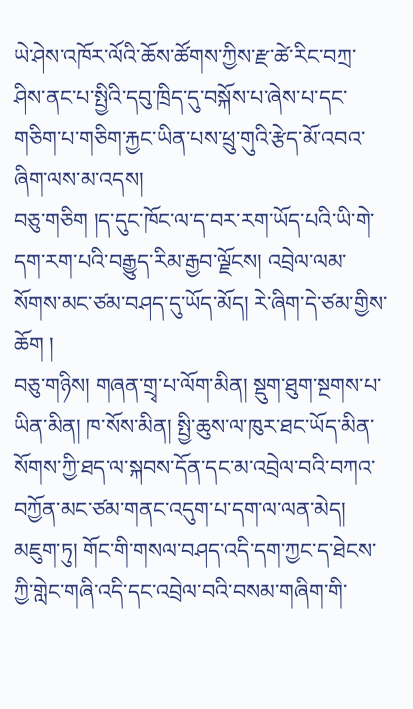ཡེ་ཤེས་འཁོར་ལོའི་ཆོས་ཚོགས་ཀྱིས་རྫ་ཚེ་རིང་བཀྲ་ཤིས་ནང་པ་སྤྱིའི་དབུ་ཁྲིད་དུ་བསྐོས་པ་ཞེས་པ་དང་གཅིག་པ་གཅིག་རྐྱང་ཡིན་པས་ཕྲུ་གུའི་རྩེད་མོ་འབའ་ཞིག་ལས་མ་འདས།
བཅུ་གཅིག །ད་དུང་ཁོང་ལ་ད་བར་རག་ཡོད་པའི་ཡི་གེ་དག་རག་པའི་བརྒྱུད་རིམ་རྒྱབ་ལྗོངས། འབྲེལ་ལམ་སོགས་མང་ཙམ་བཤད་དུ་ཡོད་མོད། རེ་ཞིག་དེ་ཙམ་གྱིས་ཆོག །
བཅུ་གཉིས། གཞན་གྲྭ་པ་ལོག་མིན། སྡུག་ཐུག་སྔགས་པ་ཡིན་མིན། ཁ་སོས་མིན། སྤྱི་ཆུས་ལ་ཁུར་ཐང་ཡོད་མིན་སོགས་ཀྱི་ཐད་ལ་སྐབས་དོན་དང་མ་འབྲེལ་བའི་བཀའ་བཀྱོན་མང་ཙམ་གནང་འདུག་པ་དག་ལ་ལན་མེད།
མཇུག་ཏུ། གོང་གི་གསལ་བཤད་འདི་དག་ཀྱང་ད་ཐེངས་ཀྱི་གླེང་གཞི་འདི་དང་འབྲེལ་བའི་བསམ་གཞིག་གི་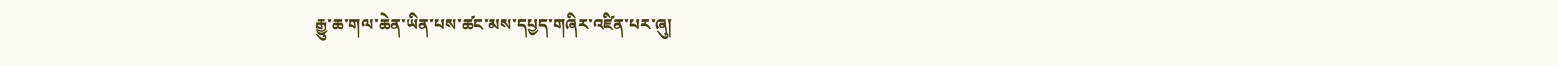རྒྱུ་ཆ་གལ་ཆེན་ཡིན་པས་ཚང་མས་དཔྱད་གཞིར་འཛིན་པར་ཞུ།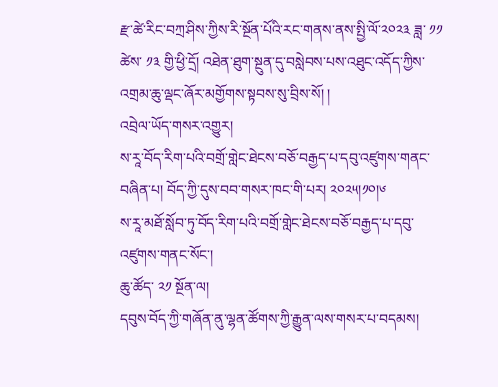རྫ་ཚེ་རིང་བཀྲ་ཤིས་ཀྱིས་རི་སྔོན་པོའི་རང་གནས་ནས་སྤྱི་ལོ་༢༠༢༣ ཟླ་ ༡༡ ཚེས་ ༡༣ གྱི་ཕྱི་དྲོ། འཐེན་ཐུག་སྔུན་དུ་བསླེབས་པས་འཐུང་འདོད་ཀྱིས་འགྲམ་ཆུ་ལྡང་ཞོར་མགྱོགས་སྟབས་སུ་བྲིས་སོ། །
འབྲེལ་ཡོད་གསར་འགྱུར།
ས་རཱ་བོད་རིག་པའི་བགྲོ་གླེང་ཐེངས་བཅོ་བརྒྱད་པ་དབུ་འཛུགས་གནང་བཞིན་པ། བོད་ཀྱི་དུས་བབ་གསར་ཁང་གི་པར། ༢༠༢༥།༡༠།༦
ས་རཱ་མཐོ་སློབ་ཏུ་བོད་རིག་པའི་བགྲོ་གླེང་ཐེངས་བཅོ་བརྒྱད་པ་དབུ་འཛུགས་གནང་སོང་།
ཆུ་ཚོད་ ༢༡ སྔོན་ལ།
དབུས་བོད་ཀྱི་གཞོན་ནུ་ལྷན་ཚོགས་ཀྱི་རྒྱུན་ལས་གསར་པ་བདམས།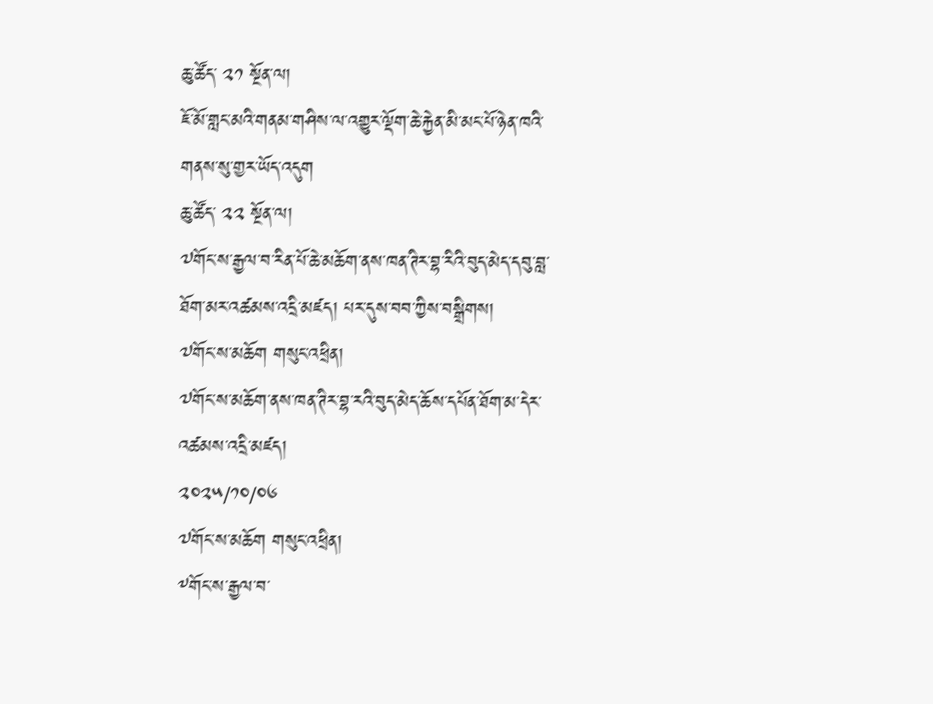ཆུ་ཚོད་ ༢༡ སྔོན་ལ།
ཇོ་མོ་གླང་མའི་གནམ་གཤིས་ལ་འགྱུར་ལྡོག་ཆེ་རྐྱེན་མི་མང་པོ་ཉེན་ཁའི་གནས་སུ་གྱར་ཡོད་འདུག
ཆུ་ཚོད་ ༢༢ སྔོན་ལ།
༧གོང་ས་རྒྱལ་བ་རིན་པོ་ཆེ་མཆོག་ནས་ཁན་ཊིར་བྷ་རིའི་བུད་མེད་དབུ་བླ་ཐོག་མར་འཚམས་འདྲི་མཛད། པར་དུས་བབ་ཀྱིས་བསྒྲིགས།
༧གོང་ས་མཆོག གསུང་འཕྲིན།
༧གོང་ས་མཆོག་ནས་ཁན་ཊིར་བྷ་རའི་བུད་མེད་ཆོས་དཔོན་ཐོག་མ་དེར་འཚམས་འདྲི་མཛད།
༢༠༢༥/༡༠/༠༦
༧གོང་ས་མཆོག གསུང་འཕྲིན།
༸གོང་ས་རྒྱལ་བ་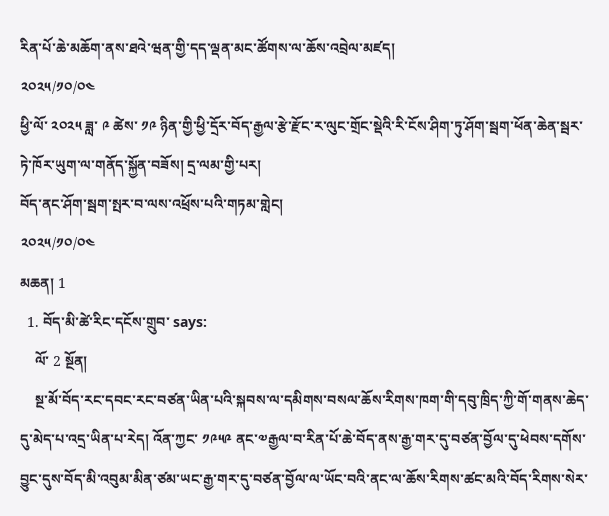རིན་པོ་ཆེ་མཆོག་ནས་ཐའེ་ཝན་གྱི་དད་ལྡན་མང་ཚོགས་ལ་ཆོས་འབྲེལ་མཛད།
༢༠༢༥/༡༠/༠༤
ཕྱི་ལོ་ ༢༠༢༥ ཟླ་ ༩ ཚེས་ ༡༩ ཉིན་གྱི་ཕྱི་དྲོར་བོད་རྒྱལ་རྩེ་རྫོང་ར་ལུང་གྲོང་སྡེའི་རི་ངོས་ཤིག་ཏུ་ཤོག་སྦག་ཕོན་ཆེན་སྦར་ཏེ་ཁོར་ཡུག་ལ་གནོད་སྐྱོན་བཟོས། དྲ་ལམ་གྱི་པར།
བོད་ནང་ཤོག་སྦག་སྤར་བ་ལས་འཕྲོས་པའི་གཏམ་གླེང།
༢༠༢༥/༡༠/༠༤
མཆན། 1
  1. བོད་མི་ཚེ་རིང་དངོས་གྲུབ་ says:
    ལོ་ 2 སྔོན།
    སྔ་མོ་བོད་རང་དབང་རང་བཙན་ཡིན་པའི་སྐབས་ལ་དམིགས་བསལ་ཆོས་རིགས་ཁག་གི་དབུ་ཁྲིད་ཀྱི་གོ་གནས་ཆེད་དུ་མེད་པ་འདྲ་ཡིན་པ་རེད། འོན་ཀྱང་ ༡༩༥༩ ནང་༧རྒྱལ་བ་རིན་པོ་ཆེ་བོད་ནས་རྒྱ་གར་དུ་བཙན་བྱོལ་དུ་ཕེབས་དགོས་བྱུང་དུས་བོད་མི་འབུམ་མིན་ཙམ་ཡང་རྒྱ་གར་དུ་བཙན་བྱོལ་ལ་ཡོང་བའི་ནང་ལ་ཆོས་རིགས་ཚང་མའི་བོད་རིགས་སེར་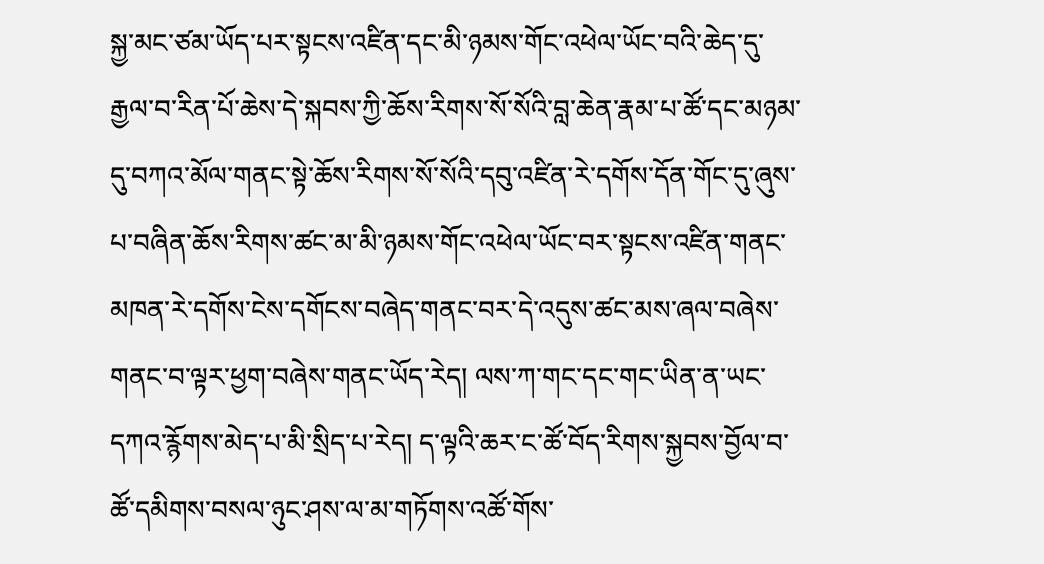སྐྱ་མང་ཙམ་ཡོད་པར་སྟངས་འཛིན་དང་མི་ཉམས་གོང་འཕེལ་ཡོང་བའི་ཆེད་དུ་རྒྱལ་བ་རིན་པོ་ཆེས་དེ་སྐབས་ཀྱི་ཆོས་རིགས་སོ་སོའི་བླ་ཆེན་རྣམ་པ་ཚོ་དང་མཉམ་དུ་བཀའ་མོལ་གནང་སྟེ་ཆོས་རིགས་སོ་སོའི་དབུ་འཛིན་རེ་དགོས་དོན་གོང་དུ་ཞུས་པ་བཞིན་ཆོས་རིགས་ཚང་མ་མི་ཉམས་གོང་འཕེལ་ཡོང་བར་སྟངས་འཛིན་གནང་མཁན་རེ་དགོས་ངེས་དགོངས་བཞེད་གནང་བར་དེ་འདུས་ཚང་མས་ཞལ་བཞེས་གནང་བ་ལྟར་ཕྱག་བཞེས་གནང་ཡོད་རེད། ལས་ཀ་གང་དང་གང་ཡིན་ན་ཡང་དཀའ་རྙོགས་མེད་པ་མི་སྲིད་པ་རེད། ད་ལྟའི་ཆར་ང་ཚོ་བོད་རིགས་སྐྱབས་བྱོལ་བ་ཚོ་དམིགས་བསལ་ཉུང་ཤས་ལ་མ་གཏོགས་འཚོ་གོས་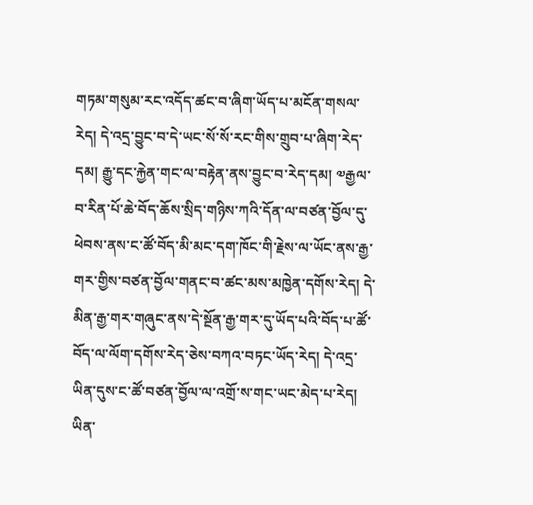གཏམ་གསུམ་རང་འདོད་ཚང་བ་ཞིག་ཡོད་པ་མངོན་གསལ་རེད། དེ་འདྲ་བྱུང་བ་དེ་ཡང་སོ་སོ་རང་གིས་གྲུབ་པ་ཞིག་རེད་དམ། རྒྱུ་དང་རྐྱེན་གང་ལ་བརྟེན་ནས་བྱུང་བ་རེད་དམ། ༧རྒྱལ་བ་རིན་པོ་ཆེ་བོད་ཆོས་སྲིད་གཉིས་ཀའི་དོན་ལ་བཙན་བྱོལ་དུ་ཕེབས་ནས་ང་ཚོ་བོད་མི་མང་དག་ཁོང་གི་རྗེས་ལ་ཡོང་ནས་རྒྱ་གར་གྱིས་བཙན་བྱོལ་གནང་བ་ཚང་མས་མཁྱེན་དགོས་རེད། དེ་མིན་རྒྱ་གར་གཞུང་ནས་དེ་སྔོན་རྒྱ་གར་དུ་ཡོད་པའི་བོད་པ་ཚོ་བོད་ལ་ལོག་དགོས་རེད་ཅེས་བཀའ་བཏང་ཡོད་རེད། དེ་འདྲ་ཡིན་དུས་ང་ཚོ་བཙན་བྱོལ་ལ་འགྲོ་ས་གང་ཡང་མེད་པ་རེད། ཡིན་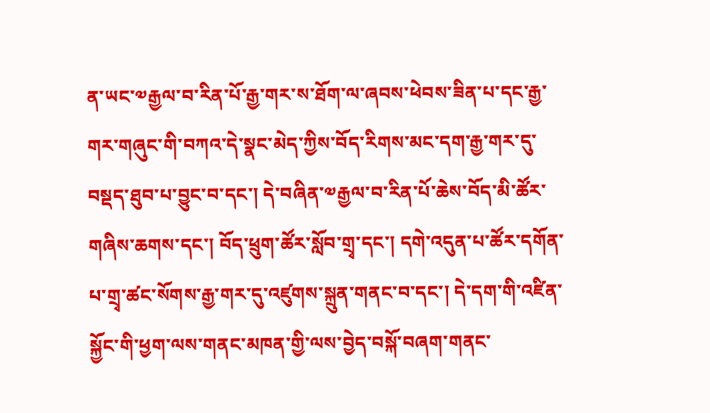ན་ཡང་༧རྒྱལ་བ་རིན་པོ་རྒྱ་གར་ས་ཐོག་ལ་ཞབས་ཕེབས་ཟིན་པ་དང་རྒྱ་གར་གཞུང་གི་བཀའ་དེ་སྣང་མེད་ཀྱིས་བོད་རིགས་མང་དག་རྒྱ་གར་དུ་བསྡད་ཐུབ་པ་བྱུང་བ་དང་། དེ་བཞིན་༧རྒྱལ་བ་རིན་པོ་ཆེས་བོད་མི་ཚོར་གཞིས་ཆགས་དང་། བོད་ཕྲུག་ཚོར་སློབ་གྲྭ་དང་། དགེ་འདུན་པ་ཚོར་དགོན་པ་གྲྭ་ཚང་སོགས་རྒྱ་གར་དུ་འཛུགས་སྐྲུན་གནང་བ་དང་། དེ་དག་གི་འཛིན་སྐྱོང་གི་ཕྱག་ལས་གནང་མཁན་གྱི་ལས་བྱེད་བསྐོ་བཞག་གནང་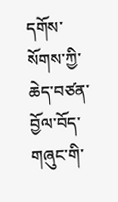དགོས་སོགས་ཀྱི་ཆེད་བཙན་བྱོལ་བོད་གཞུང་གི་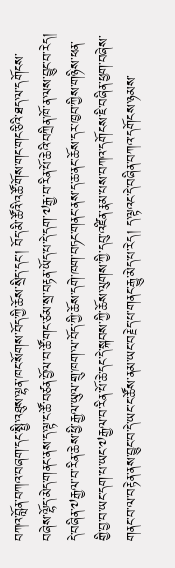བཀའ་བློན་བཀའ་བཞག་དང་སྤྱི་འཐུས་ལྷན་ཁང་སོགས་བོད་ཀྱི་ཆོས་སྲིད་དང་། བོད་མི་ཚོའི་འཚོ་གོས་གང་གང་ཅིའི་ཐད་ལ་དགོངས་བཞེས་ལྷོད་མེད་གནང་ནས་ད་ལྟ་ང་ཚོ་བཙན་བྱོལ་བ་ཚོ་གང་ཙམ་སྲ་བརྟན་ཡོད་པ་དེ་དག་༧རྒྱ་བ་རིན་པོ་ཆེའི་བཀྲིན་ཁོ་ན་ལས་བྱུང་བ་རེད། དེ་བཞིན་༧རྒྱལ་བ་རིན་ཆེས་ཕྱི་རྒྱལ་ཡུལ་གྲུ་ཁག་ལ་བོད་ཀྱི་ཆོས་དགེ་ཁག་བཏང་གནང་ནས་ད་ཆ་ནང་ཆོས་དར་ཁྱབ་ཀྱིས་གཉིས་ཕན་གྱི་བྱ་བ་ཡང་དག་པ་ཡང་༧རྒྱལ་བ་རིན་པོ་ཆེ་དང་དེ་སྐབས་ཀྱི་ཆོས་ལུགས་ཀྱི་དབུ་འཛིན་རྣམ་པས་བཀའ་དགོངས་ཇི་བཞིན་ཕྱག་བཞེས་གནང་བ་ལ་བརྟེན་ནས་བྱུང་བ་དེ་ཡང་ང་ཚོས་ནམ་ཡང་བརྗེད་པ་གནང་རྒྱུ་མེད་པ་རེད། ད་ལྟའང་དེ་བཞིན་བཀའ་དགོངས་ཉམས་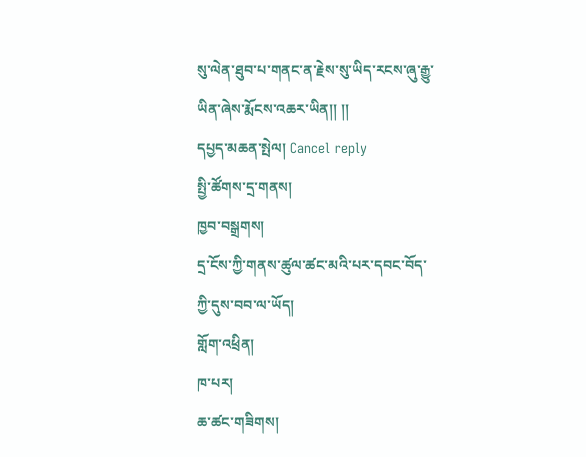སུ་ལེན་ཐུབ་པ་གནང་ན་རྗེས་སུ་ཡིད་རངས་ཞུ་རྒྱུ་ཡིན་ཞེས་རྨོངས་འཆར་ཡིན།། །།
དཔྱད་མཆན་སྤེལ། Cancel reply
སྤྱི་ཚོགས་དྲ་གནས།
ཁྱབ་བསྒྲགས།
དྲ་ངོས་ཀྱི་གནས་ཚུལ་ཚང་མའི་པར་དབང་བོད་ཀྱི་དུས་བབ་ལ་ཡོད།
གློག་འཕྲིན།
ཁ་པར།
ཆ་ཚང་གཟིགས།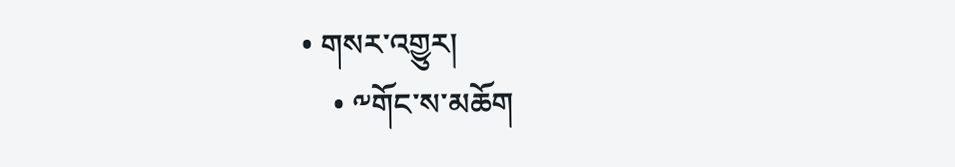• གསར་འགྱུར།
    • ༸གོང་ས་མཆོག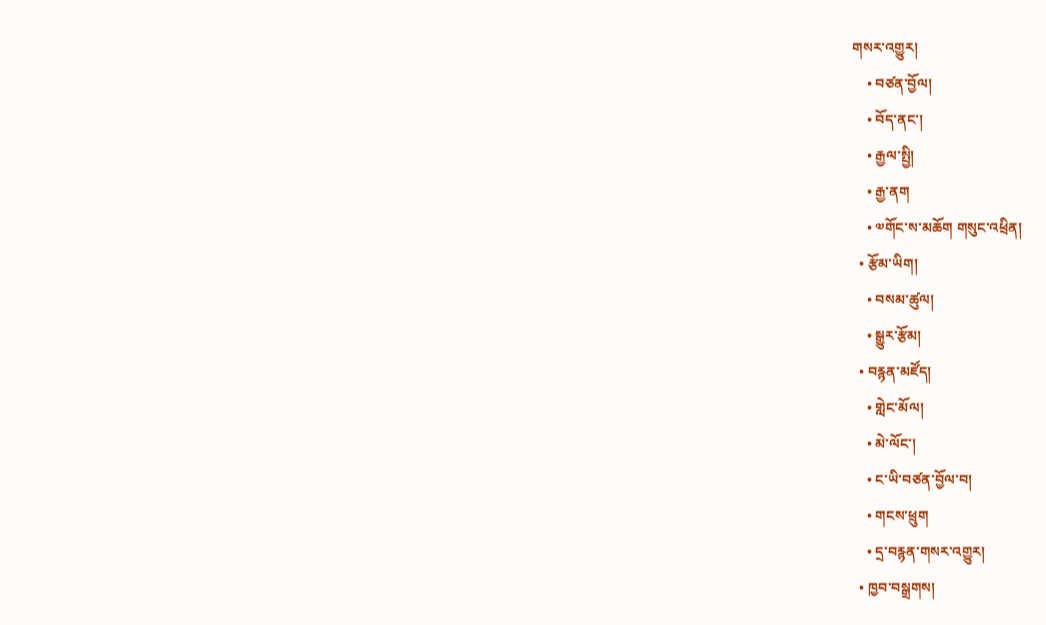གསར་འགྱུར།
    • བཙན་བྱོལ།
    • བོད་ནང་།
    • རྒྱལ་སྤྱི།
    • རྒྱ་ནག
    • ༧གོང་ས་མཆོག གསུང་འཕྲིན།
  • རྩོམ་ཡིག།
    • བསམ་ཚུལ།
    • སྒྱུར་རྩོམ།
  • བརྙན་མཛོད།
    • གླེང་མོལ།
    • མེ་ལོང་།
    • ང་ཡི་བཙན་བྱོལ་བ།
    • གངས་ཕྲུག
    • དྲ་བརྙན་གསར་འགྱུར།
  • ཁྱབ་བསྒྲགས།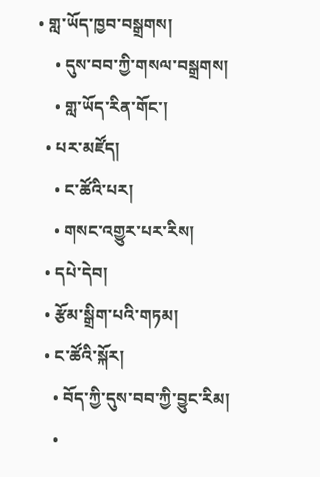• གླ་ཡོད་ཁྱབ་བསྒྲགས།
    • དུས་བབ་ཀྱི་གསལ་བསྒྲགས།
    • གླ་ཡོད་རིན་གོང་།
  • པར་མཛོད།
    • ང་ཚོའི་པར།
    • གསང་འགྱུར་པར་རིས།
  • དཔེ་དེབ།
  • རྩོམ་སྒྲིག་པའི་གཏམ།
  • ང་ཚོའི་སྐོར།
    • བོད་ཀྱི་དུས་བབ་ཀྱི་བྱུང་རིམ།
    •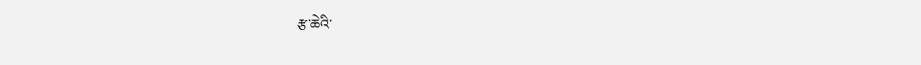རྩ་ཆེའི་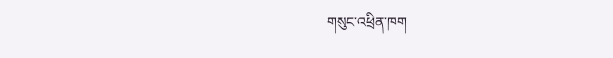གསུང་འཕྲིན་ཁག